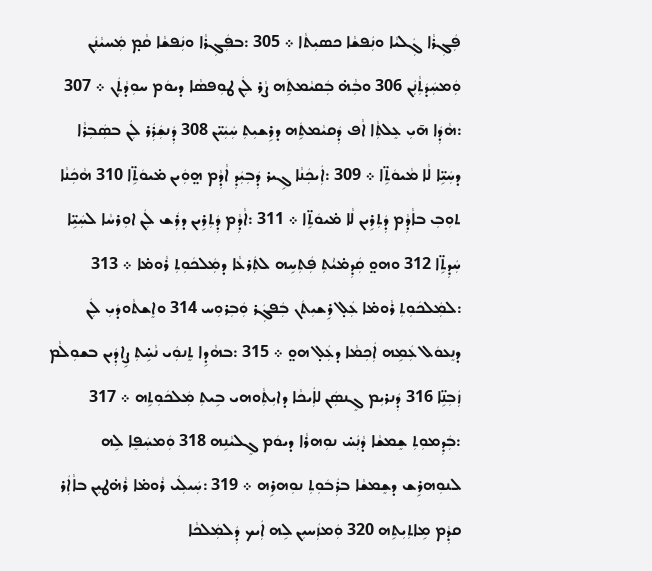ܦܲܓܼܪܵܐ ܓܲܠܝܵܐ ܘܢܲܦܫܵܐ ܟܣܝܼܬܵܐ ܀ 305 :ܒܦܲܓܼܪܵܐ ܘܢܲܦܫܵܐ ܩܵܡ̣ ܡܲܚܝܵܢܲܢ ܘܲܡܚܲܕܿܬܼܵܢܲܢ 306 ܘܒܼܵܗ̇ ܒܲܩܝܵܡܬܹܿܗ ܨܵܪ ܠܲܢ ܛܘܼܦܣܵܐ ܕܝܘܿܡ ܚܘܼܕܵܬܲܢ ܀ 307 :ܗܵܕܲܐ ܗ̄ܝܼ ܥܸܠܬܼܵܐ ܐܵܦ ܕܲܩܝܵܡܬܹܿܗ ܕܪܹܫܝܼܬܼ ܚܲܝܲܝ̈ܢ 308 ܕܲܢܫܲܪܲܪ ܠܲܢ ܒܣܲܒܼܪܵܐ ܕܚܲܝܹ̈ܐ ܠܵܐ ܡܵܝܘܿܬܹ̈ܐ ܀ 309 :ܐܲܝܟܲܢܵܐ ܓܹܝܪ ܕܲܒܼܝܲܕܼ ܐܵܕܼܵܡ ܗ̤ܘܲܝܢ ܡ̇ܝܘܿܬܹ̈ܐ 310 ܗܵܟܲܢܵܐ ܬܘܼܒܼ ܒܐܵܕܼܵܡ ܕܲܬܼܪܹܝܢ ܠܵܐ ܡ̇ܝܘܿܬܹ̈ܐ ܀ 311 :ܐܵܕܼܵܡ ܕܲܬܼܪܹܝܢ ܕܪܲܫ ܠܲܢ ܐܘܼܪܚܵܐ ܠܚܲܝܹ̈ܐ ܚܲܕܼܬܹ̈ܐ 312 ܘܗܘ̤ ܩܲܕܼܡ̇ܝܑܬܼ ܦܲܬܼܚܹܗ ܠܬܲܪܥܵܐ ܕܡܲܠܟܿܘܼܬܼ ܪܵܘܡ̇ܐ ܀ 313 :ܠܡܲܠܟܿܘܼܬܼ ܪܵܘܡ̇ܐ ܥܲܠ̣ ܪܹܫܝܼܬܿܢ ܒܲܦܓܲܪ ܘܲܒܼܪܘܼܚ 314 ܘܐܸܫܬܵܘܕܿܝܼ ܠܲܢ ܕܢܸܥܘܿܠ ܥܲܡܹܗ ܐܲܟܼܡܵܐ ܕܥܲܠ̣ ܗܘ̤ ܀ 315 :ܒܗܵܕܹܐ ܬܸܢܘܲܝ ܢܵܚܹ̇ܬܼ ܨܹܐܕܲܝܢ ܒܫܘܼܠܵܡ ܙܲܒܼܢܹ̈ܐ 316 ܕܲܢܪܝܼܡ ܓܸܢܣܲܢ ܠܐܲܝܟܵܐ ܕܐܝܼܬܼܵܘܗܝ ܒܹܝܬܼ ܡܲܠܟܿܘܼܬܹܗ ܀ 317 :ܒܲܕܼܡܘܼܬܼ ܫܸܡܫܵܐ ܕܵܢܲܚ̇ ܢܘܼܗܪܵܐ ܕܝܘܿܡ ܓܸܠܝܵܢܹܗ 318 ܘܲܡܚܲܦܸܐ ܠܹܗ ܠܢܘܼܗܪܹܫ ܕܫܸܡܫܵܐ ܒܪܲܒܿܘܼܬܼ ܢܘܼܗܪܹܗ ܀ 319 :ܚܲܝܠܲܝ ܪܵܘܡ̇ܐ ܪܵܗ̇ܛܝܼܢ ܒܐܵܐܲܪ ܩܕܼܵܡ ܡܹܐܬܼܝܼܬܹܗ 320 ܘܲܡܙܲܚܝܼܢ ܠܹܗ ܐܲܝܟ ܕܲܠܡܲܠܟܵܐ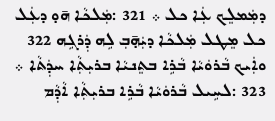ܕܡܲܡܠܸܟ ܥܲܐ ܟܠ ܀ 321 :ܡܲܠܟܵܐ ܗ̄ܘ̣ ܕܥܲܠ ܟܠ ܡܸܛܠ ܡܲܠܟܵܐ ܕܝܲܗ̣̄ܒܼ ܠܹܗ ܕܲܪܓܹܗ 322 ܘܐܲܝܟ ܒܵܪܘܿܝܵܐ ܒܵܪܹܐ ܒܬܸܢܝܵܐ ܒܪܝܼܬܼܵܐ ܚܕܲܬܵܐ ܀ 323 :ܠܚܹܝܠ ܒܵܪܘܿܝܵܐ ܒܵܪܹܐ ܒܪܝܼܬܼܵܐ ܐܵܕܼܵܡ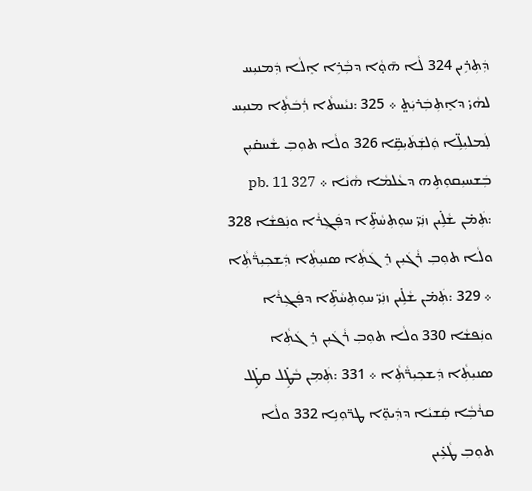ܕܲܬܼܪܹܝܢ 324 ܠܵܐ ܗ̄ܘ̣ܵܐ ܕܒܼܵܪܹܐ ܐܸܠܵܐ ܕܲܡܢܝܼܚ ܠܗܵܝ̇ ܕܐܸܬܼܒܲܪܝܲܬ̤ ܀ 325 :ܢܝܵܚܬܵܐ ܪܲܒܿܬܼܵܐ ܡܢܝܼܚ ܠܲܡܠܝܼܠܹ̈ܐ ܘܲܠܫܲܬܿܝܼܩܹ̈ܐ 326 ܘܠܵܐ ܬܘܼܒܼ ܫܵܚܩ̇ܝܼܢ ܒܲܫܚܝܼܩܘܼܬܹܗ ܕܥܵܠܡܵܐ ܗܵܢܵܐ ܀ pb. 11 327 :ܬܲܡ̇ܢ ܫܵܠܹ̇ܝܢ ܙܢܲܝ̈ ܚܘܼܬܼܚܵܬܹ̈ܐ ܕܦܲܓܼܪܵܐ ܘܢܲܦܫܵܐ 328 ܘܠܵܐ ܬܘܼܒܼ ܪܵܓܿܝܼܢ ܪܸܓܿܬܼܵܐ ܣܢܝܼܬܼܵܐ ܕܲܫܟܼܝܼܪ̈ܵܬܼܵܐ ܀ 329 :ܬܲܡ̇ܢ ܫܵܠܹ̇ܝܢ ܙܢܲܝ̈ ܚܘܼܬܼܚܵܬܹ̈ܐ ܕܦܲܓܼܪܵܐ ܘܢܲܦܫܵܐ 330 ܘܠܵܐ ܬܘܼܒܼ ܪܵܓܿܝܼܢ ܪܸܓܿܬܼܵܐ ܣܢܝܼܬܼܵܐ ܕܲܫܟܼܝܼܪ̈ܵܬܼܵܐ ܀ 331 :ܬܲܡܼܢ ܒܵܛܹ̇ܠ ܩܛܹ̇ܠ ܩܪܵܒܼܵܐ ܩܲܫܝܵܐ ܕܕܲܝܘܸ̈ܐ ܛܪ̈ܘܼܢܹܐ 332 ܘܠܵܐ ܬܘܼܒܼ ܛܵܥܹ̇ܝܢ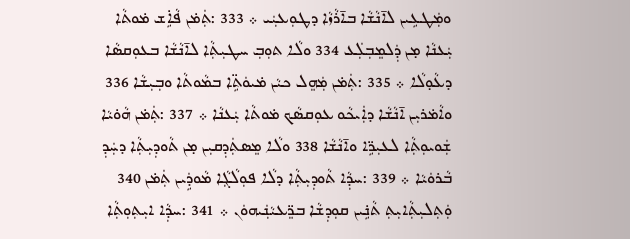ܘܡܲܛܥܹܝܢ ܠܐ̄ܢܵܫܵܐ ܒܐ̄ܪܵܙܵܐ ܕܛܘܼܥܝܲܝ ܀ 333 :ܬܲܡ̇ܢ ܦܵܐܹ̇ܫ ܡ̇ܘܬܵܐ ܝܲܥܢܵܐ ܡ̣ܢ ܕܲܠܡܸܒܼܠܲܥ 334 ܘܠܵܐ ܬܘܼܒܼ ܚܛܝܼܬܼܵܐ ܠܐ̄ܢܵܫܵܐ ܒܥܘܼܩܣܵܐ ܕܥܵܘ̣ܠܵܐ ܀ 335 :ܬܲܡ̇ܢ ܡܲܗܸܠ ܟܝܵܢ ܡ̇ܝܘܿܬܹ̈ܐ ܒܡܵܘܬܵܐ ܘܒܼܝܼܫܵܐ 336 ܘܐܵܡ̇ܪܝܼܢ ܐ̄ܢܵܫܵܐ ܕܐܲܝܟܵܘ ܥܘܼܩܣܵܟ ܡ̇ܘܬܵܐ ܝܲܥܢܵܐ ܀ 337 :ܬܲܡ̇ܢ ܗܵܘ̇ܝܵܐ ܫܲܘܝܘܼܬܼܵܐ ܠܥܝܼܪܹ̈ܐ ܘܐ̄ܢܵܫܵܐ 338 ܘܠܵܐ ܡܸܣܬܲܕܼܩܝܼܢ ܡ̣ܢ ܬܵܘܕܼܝܼܬܼܵܐ ܕܚܲܕܼ ܒܵܪܘܿܝܵܐ ܀ 339 :ܚܕܼܵܐ ܬܵܘܕܼܝܼܬܼܵܐ ܕܠܵܐ ܦܘܼܠܵܓܼܵܐ ܡܵܘܕܹܿܝܢ ܬܲܡ̇ܢ 340 ܘܲܬܼܠܝܼܬܼܵܐܝܼܬܼ ܬܵܢܹ̇ܝܢ ܩܘܼܕܼܫܵܐ ܒܪܸ̈ܥܝܵܢܲܝܗܘܿܢ ܀ 341 :ܚܕܼܵܐ ܐܝܼܬܼܘܼܬܼܵܐ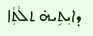ܕܐܝܼܬܹܝܗ̇ ܬܠܵܬܼܵܐ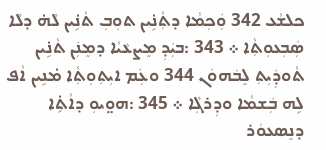ܟܠܫܵܥ 342 ܘܲܟܼܡܵܐ ܕܬܼܵܢܹ̇ܝܢ ܬܘܼܒܼ ܬܵܢܹ̇ܝܢ ܠܵܗ̇ ܕܠܵܐ ܣܲܒܼܥܘܼܬܼܵܐ ܀ 343 :ܒܝܲܕܼ ܡܸܨܥܵܝܵܐ ܕܡܸܢܲܢ ܬܵܢܹ̇ܝܢ ܬܵܘܕܲܝܼܬܼ ܠܸܒܿܗܘܿܢ 344 ܘܥܲܡ ܐܝܼܬܼܘܼܬܼܵܐ ܡ̇ܢܹܝܢ ܐܵܦ ܠܹܗ ܒܲܫܡܵܐ ܘܕܼܪܓܼܵܐ ܀ 345 :ܗܘ̤ܝܘܼ ܕܐܵܬܹ̇ܐ ܕܢܸܣܥܘܿܪ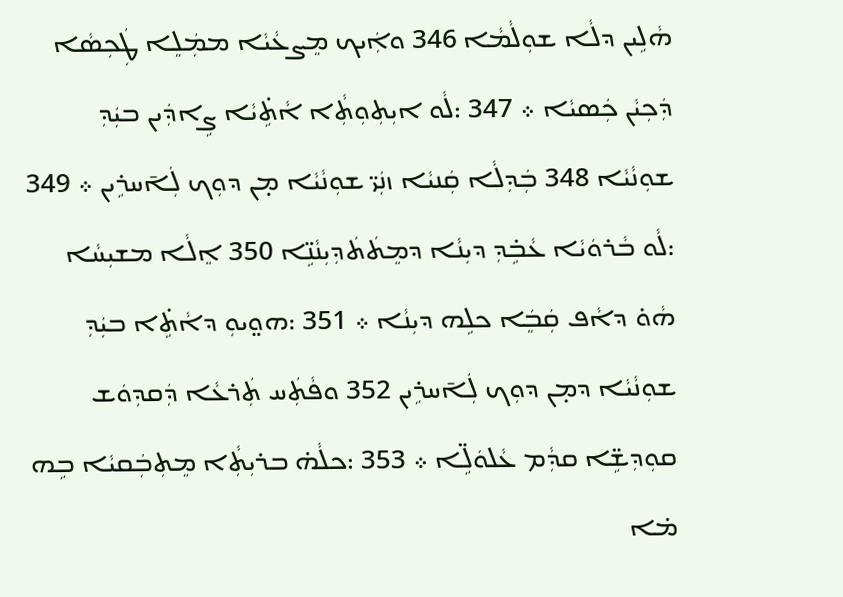ܗܵܠܹܝܢ ܕܠܵܐ ܫܘܼܠܵܡܵܐ 346 ܘܐܲܝܟ ܡܸܨܥܵܝܵܐ ܡܡܲܠܸܐ ܛܲܟܼܣܵܐ ܕܲܟܼܝܵܢ ܟܲܣܝܵܐ ܀ 347 :ܠܵܘ ܐܝܼܬܼܘܼܬܼܵܐ ܐܵܬܹ̇ܝܵܐ ܨܹܐܕܲܝܢ ܒܝܲܕܼ ܫܘܼܢܵܝܵܐ 348 ܒܲܕܼܠܵܐ ܩܲܢܝܵܐ ܙܢܲܝ̈ ܫܘܼܢܵܝܵܐ ܡ̣ܢ ܕܘܼܟ ܠܲܐ̄ܚܪܹܝܢ ܀ 349 :ܠܵܘ ܒܵܪܘܿܝܵܐ ܥܵܒܹ̇ܕܼ ܕܝܼܢܵܐ ܕܡܸܬܿܬܿܕܼܝܼܢܵܢܹ̈ܐ 350 ܐܸܠܵܐ ܡܫܝܼܚܵܐ ܗܵܘ̇ ܕܐܵܦ ܩܲܒܸܿܐ ܟܠܹܗ ܕܝܼܢܵܐ ܀ 351 :ܗܘ̤ܝܘܼ ܕܐܵܬܹ̇ܐ ܒܝܲܕܼ ܫܘܼܢܵܝܵܐ ܕܡ̣ܢ ܕܘܼܟ ܠܲܐ̄ܚܪܹܝܢ 352 ܘܦܵܬܲܚ ܬܲܪܥܵܐ ܕܲܩܕܼܘܿܫ ܩܘܼܕܼܫܹ̈ܐ ܩܕܼܵܡ ܥܵܠܘܿܠܹ̈ܐ ܀ 353 :ܟܠܵܗ̇ ܒܪܝܼܬܼܵܐ ܡܸܬܼܒܲܩܝܵܐ ܒܹܗ ܡ̇ܐ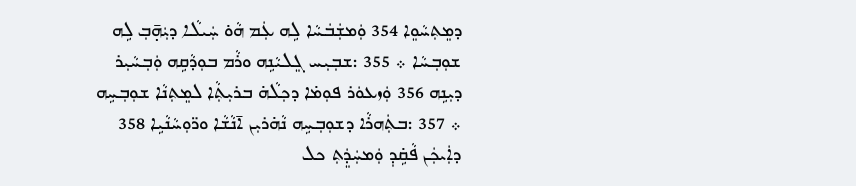ܕܡܸܬܼܚܵܘܸܐ 354 ܘܲܡܫܲܒܿܚܵܐ ܠܹܗ ܥܲܡ ܗܵܘ̇ ܚܲܝܠܵܐ ܕܝܲܗ̣̄ܒܼ ܠܹܗ ܫܘܼܒܼܚܵܐ ܀ 355 :ܫܒܼܝܼܚ ܓܸܠܝܵܢܹܗ ܘܪܵܡ ܒܘܼܕܵܩܹܗ ܘܲܒܼܚܵܝܼܪ ܕܝܼܢܹܗ 356 ܘܲܙܥܘܿܪ ܦܘܼܡ̇ܐ ܕܟܼܠܵܗ̇ ܒܪܝܼܬܼܵܐ ܠܡܸܬܼܢܵܐ ܫܘܼܒܼܚܹܗ ܀ 357 :ܒܬܲܗܪܵܐ ܕܫܘܼܒܼܚܹܗ ܢܵܗ̇ܪܝܼܢ ܐ̄ܢܵܫܵܐ ܘܪ̈ܘܼܚܵܢܵܝܹܐ 358 ܕܐܲܝܟܲܢ ܦܵܩܹ̇ܕܼ ܘܲܡܚܲܕܸܿܬܼ ܟܠ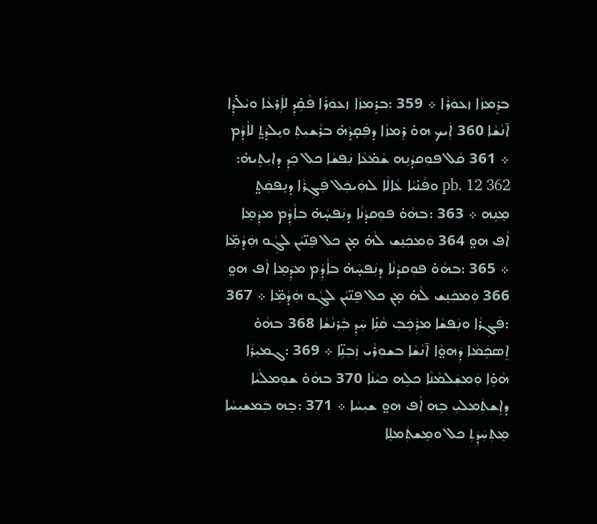ܒܪܸܡܙܵܐ ܙܥܘܿܪܵܐ ܀ 359 :ܒܪܸܡܙܵܐ ܙܥܘܿܪܵܐ ܦܵܩܹ̇ܕܼ ܠܐܲܪܥܵܐ ܘܝܵܠ̇ܕܼܵܐ ܐ̄ܢܵܫܵܐ 360 ܐܲܝܟ ܗܘ̇ ܪܸܡܙܵܐ ܕܦܲܩ̣ܕܵܗ̇ ܒܪܵܫܝܼܬܼ ܘܝܸܠܕܿܬ̤ ܠܐܵܕܼܵܡ ܀ 361 ܩܵܠ ܦܘܼܩܕܵܢܹܗ ܫܵܡ̇ܥܵܐ ܢܲܦܫܵܐ ܟܠ ܟܲܕܼ ܕܐܝܼܬܹܝܗ̇: pb. 12 362 ܘܦܵܢ̇ܝܵܐ ܥܵܐܠܵܐ ܠܗܲܝܟܲܠ ܦܲܓܼܪܵܐ ܕܢܸܦܩܲܬ̤ ܡܸܢܹܗ ܀ 363 :ܒܗܵܘ̇ ܦܘܼܩܕܵܢܵܐ ܕܢܲܦܚ̣ܵܗ̇ ܒܐܵܕܼܵܡ ܡܕܲܡܸܐ ܐܵܦ ܗܘ̤ 364 ܘܲܡܟܲܢܸܫ ܠܵܗ̇ ܡ̣ܢ ܟܠ ܦܸܢ̈ܝܵܢ ܠܓܼܵܘ ܗܲܕܵܡܹ̈ܐ ܀ 365 :ܒܗܵܘ̇ ܦܘܼܩܕܵܢܵܐ ܕܢܲܦܚ̣ܵܗ̇ ܒܐܵܕܼܵܡ ܡܕܲܡܸܐ ܐܵܦ ܗܘ̤ 366 ܘܲܡܟܲܢܸܫ ܠܵܗ̇ ܡ̣ܢ ܟܠ ܦܸܢ̈ܝܵܢ ܠܓܼܵܘ ܗܲܕܵܡܹ̈ܐ ܀ 367 :ܦܲܓܼܪܵܐ ܘܢܲܦܫܵܐ ܡܪܲܟܸܿܒܼ ܩܵܢܹ̇ܐ ܚܲܕܼ ܒܲܪܢܵܫܵܐ 368 ܒܗܵܘ̇ ܐܸܣܟܹܿܡܵܐ ܕܲܗܘ̤ܵܐ ܐ̄ܢܵܫܵܐ ܒܫܘܼܪܵܝ ܙܲܒܼܢܹ̈ܐ ܀ 369 :ܓܡܝܼܪܵܐ ܗܵܘܹ̇ܐ ܘܲܡܫܲܠܡܵܢܵܐ ܟܠܹܗ ܟܝܵܢܵܐ 370 ܒܗܵܘ̇ ܫܘܼܡܠܵܝܵܐ ܕܐܸܫܬܲܡܠܝܼ ܒܹܗ ܐܵܦ ܗܘ̤ ܫܝܼܚܵܐ ܀ 371 :ܒܹܗ ܒܲܡܫܝܼܚܵܐ ܡܸܬܼܚܲܕܲܬܼ ܟܠ ܘܡܸܫܬܲܡܠܸܐ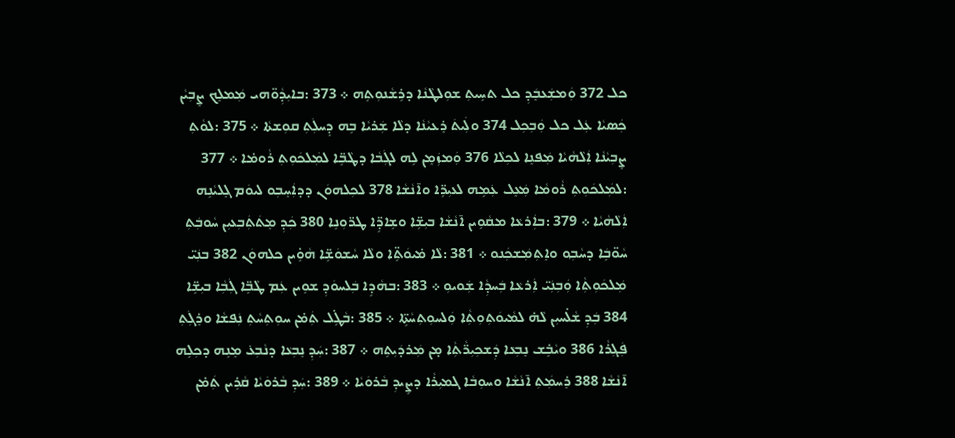ܟܠ 372 ܘܲܡܫܲܥܒܸܿܕܼ ܟܠ ܬܚܹܝܬܼ ܫܘܼܠܛܵܢܵܐ ܕܪܹܫܵܢܘܼܬܹܗ ܀ 373 :ܒܐܝܼܕܼܵܘ̈ܗܝ ܡܲܡܠܸܟ ܨܸܒܼܝܵܢ ܟܲܣܝܵܐ ܥܲܠ ܟܠ ܘܲܒܼܟܼܠ 374 ܘܠܲܝܬܿ ܪܸܥܝܵܢܵܐ ܕܠܵܐ ܫܲܪܝܵܐ ܒܹܗ ܕܸܚܠܲܬܼ ܩܘܼܫܬܵܐ ܀ 375 :ܠܘܵܬܼ ܨܸܒܼܝܵܢܵܐ ܐܲܠܵܗܵܝܵܐ ܡܲܦܢܸܐ ܠܟܼܠܵܐ 376 ܘܲܡܙܲܡܸܢ ܠܹܗ ܠܓܲܒܵܐ ܕܛܵܒܹ̈ܐ ܠܡܲܠܟܿܘܼܬܼ ܪܵܘܡ̇ܐ ܀ 377 :ܠܡܲܠܟܿܘܼܬܼ ܪܵܘܡܵܐ ܡܲܥܸܠ ܥܲܡܹܗ ܠܥܝܼܪܹ̈ܐ ܘܐ̄ܢܵܫܵܐ 378 ܠܟܼܠܗܘܿܢ ܕܕܐܲܚܸܒܼܘ ܠܝܘܿܡ ܓܸܠܝܵܢܹܗ ܐܲܠܵܗܵܝܵܐ ܀ 379 :ܒܐܲܪܥܵܐ ܡܩܵܘܹܝܢ ܐ̄ܢܵܫܵܐ ܒܝܼܫܹ̈ܐ ܘܫܹܐܕܹ̈ܐ ܛܪ̈ܘܼܢܹܐ 380 ܟܲܕܼ ܡܸܬܿܬܲܒܼܥܝܼܢ ܚܵܘܒܲܬܼ ܚܵܘ̈ܒܹܿܐ ܕܚܵܒܼ݂ܘ ܘܐܸܬܼܡܲܫܟܲܢܘ ܀ 381 :ܠܵܐ ܡ̇ܝܘܿܬܹ̈ܐ ܘܠܵܐ ܚܵܫܘܿܫܹ̈ܐ ܗܵܘܹ̇ܝܢ ܟܠܗܘܿܢ 382 ܒܢܲܝ̈ ܡܲܠܟܿܘܼܬܼܵܐ ܘܲܒܼܢܲܝ̈ ܐܲܪܥܵܐ ܒܲܚܕܼܵܐ ܫܲܘܝܘܼ ܀ 383 :ܒܗܵܕܹܐ ܒܲܠܚܘܿܕܼ ܫܘܹܝܢ ܥܲܡ ܛܵܒܹ̈ܐ ܓܲܒܼܵܐ ܒܝܼܫܹ̈ܐ 384 ܒܲܕܼ ܫܵܠ̇ܚܝܼܢ ܠܵܗ̇ ܠܡܵܝܘܿܬܼܘܼܬܼܵܐ ܘܲܠܚܘܼܬܼܚܵܬܹ̈ܐ ܀ 385 :ܒܵܛܹ̇ܠ ܬܲܡ̇ܢ ܚܘܼܬܼܚܵܬܼ ܢܲܦܫܵܐ ܘܪܸܓܲܬܼ ܦܲܓܼܪܵܐ 386 ܘܝܵܒܹ̇ܫ ܢܸܒܼܥܵܐ ܕܲܫܟܼܝܼܪ̈ܵܬܼܵܐ ܡ̣ܢ ܡܲܪܕܿܝܼܬܹܗ ܀ 387 :ܚܲܕܼ ܢܸܒܼܥܵܐ ܕܢܵܒܼܥ݁ ܡܸܢܹܗ ܕܟܼܠܹܗ ܐ̄ܢܵܫܵܐ 388 ܪܸܚܡܲܬܼ ܐ̄ܢܵܫܵܐ ܘܚܘܼܒܵܐ ܓܡܝܼܪܵܐ ܕܨܹܝܕܼ ܒܵܪܘܿܝܵܐ ܀ 389 :ܚܲܕܼ ܒܵܪܘܿܝܵܐ ܩܵܪܹܝܢ ܬܲܡ̇ܢ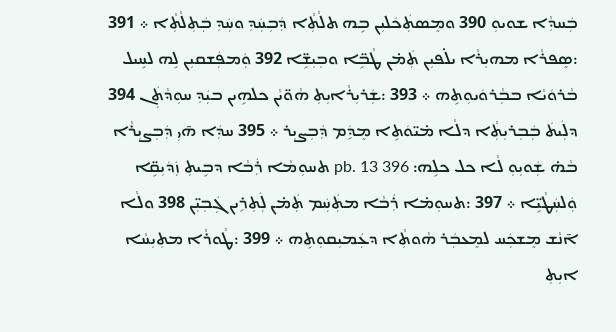ܒܲܚܕܼܵܐ ܫܘܝܘܼ 390 ܘܡܸܣܬܲܟܿܠܝܼܢ ܒܹܗ ܬܠܵܬܼܵܐ ܕܲܒܼܚܲܕܼ ܘܚܲܕܼ ܒܲܬܼܠܵܬܼܵܐ ܀ 391 :ܣܸܦܪܵܐ ܡܗܝܼܪܵܐ ܝܠ̇ܦܝܼܢ ܬܲܡ̇ܢ ܛܵܒܹ̈ܐ ܘܒܼܝܼܫܹ̈ܐ 392 ܘܲܡܦܲܫܩܝܼܢ ܠܹܗ ܠܚܹܝܠ ܒܵܪܘܿܝܵܐ ܒܒܼܵܪܘܿܝܘܼܬܹܗ ܀ 393 :ܫܲܪܝܼܪܵܐܝܼܬܼ ܗܵܘ̈ܝܵܢ ܟܠܗܹܝܢ ܒܝܲܕܼ ܚܘܼܕܵܬܲܢ 394 ܕܠܲܝܬܿ ܒܲܒܼܪܝܼܬܼܵܐ ܕܠܵܐ ܡ̇ܝ̈ܘܿܬܹܐ ܡܸܕܹܿܡ ܕܲܒܼܨܝܼܪ ܀ 395 ܚܕܲܐ ܗ̄ܝܼ ܕܲܒܼܨܝܼܪܵܐ ܒܵܗ̇ ܫܲܘܝܼܘܼ ܠܵܐ ܟܠ ܟܠܹܗ: pb. 13 396 ܬܚܘܼܡܵܐ ܪܲܒܵܐ ܕܒܹܝܬܼ ܙܲܕܿܝܼܩܹ̈ܐ ܘܲܠܚܲܛܵܝܹ̈ܐ ܀ 397 :ܬܚܘܼܡ̇ܐ ܪܲܒܵܐ ܡܬܲܚܲܡ ܬܲܡ̇ܢ ܠܲܬܼܪܹܝܢ ܓܲܒܼܝܼ̈ܢ 398 ܘܠܵܐ ܐ̄ܢܵܫ ܡܸܫܟܲܚ ܠܡܸܥܒܲܪ ܗܵܘܬܼܵܐ ܕܥܲܡܝܼܩܘܼܬܹܗ ܀ 399 :ܛܵܘܪܵܐ ܡܬܼܝܼܚܵܐ ܐܝܼܬܼ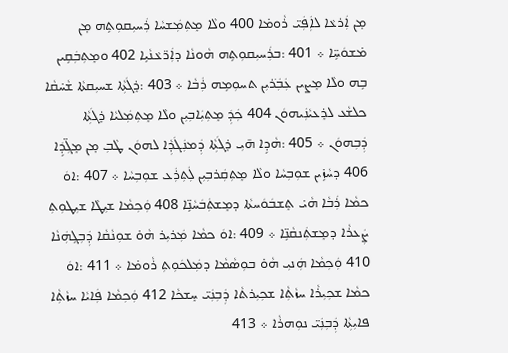ܡ̣ܢ ܐܲܪܥܵܐ ܠܐܲܦܲܝ̈ ܪܵܘܡ̇ܐ 400 ܘܠܵܐ ܡܸܬܼܡܲܫܚܵܐ ܪܲܚܝܼܩܘܼܬܹܗ ܡ̣ܢ ܡ̇ܫܘܿܚܹ̈ܐ ܀ 401 :ܒܪܲܚܝܼܩܘܼܬܹܗ ܗܵܘܢܵܐ ܕܐܲܪ̈ܥܵܢܵܝܹܐ 402 ܘܡܸܬܼܒܲܩܹܝܢ ܒܹܗ ܘܠܵܐ ܡܸܨܝܢ ܥܲܒܲ݁ܪܝܼܢ ܬܚܘܼܡܹܗ ܪܲܒܵܐ ܀ 403 :ܪܸܓܿܬܼܵܐ ܫܚܝܼܩܬܵܐ ܫܵܚ̇ܩܵܐ ܟܠܫܵܥ ܠܪܸܥܝܵܢܲܝܗܘܿܢ 404 ܟܲܕܼܿ ܡܸܬܼܝܲܐܒܼܝܼܢ ܘܠܵܐ ܡܸܬܼܡܲܠܝܵܐ ܪܸܓܿܬܼܵܐ ܕܲܒܼܗܘܿܢ ܀ 405 :ܗܵܕܹܐ ܗ̄ܝܼ ܪܸܓܿܬܼܵܐ ܕܲܡܢܲܓܿܕܼܵܐ ܠܗܘܿܢ ܛܵܒܼ ܡ̣ܢ ܡܸܓܼ̈ܕܹܿܐ 406 ܕܚܵܙܹ̇ܝܢ ܫܘܼܒܼܚܵܐ ܘܠܵܐ ܡܸܬܼܩܲܪܒܼܝܼܢ ܠܲܬܼܪܲܥ ܫܘܼܒܼܚܵܐ ܀ 407 :ܐܘܿ ܟܡܵܐ ܪܲܒܵܐ ܗܵܝ̇ ܬܸܫܒܿܘܿܚܬܵܐ ܕܡܸܫܬܲܒܿܚܵܢܹ̈ܐ 408 ܘܲܟܼܡܵܐ ܫܝܼܛܵܐ ܫܝܼܛܘܼܬܼ ܨܲܥܪܵܐ ܕܡܸܫܬܲܢܩܵܢܹ̈ܐ ܀ 409 :ܐܘܿ ܟܡܵܐ ܡܲܪܝܼܪ ܗܵܘ̇ ܫܘܼܢܵܩܵܐ ܕܲܒܼܓܹܗܲܢܵܐ 410 ܘܲܟܼܡܵܐ ܗܲܢܝܼ ܗܵܘ̇ ܒܘܼܣܵܡܵܐ ܕܡܲܠܟܿܘܼܬܼ ܪܵܘܡ̇ܐ ܀ 411 :ܐܘܿ ܟܡܵܐ ܫܟܼܝܼܪܵܐ ܚܙܵܬܼܵܐ ܫܟܼܝܼܪܬܵܐ ܕܲܒܼܢܲܝ̈ ܚܸܫܟܵܐ 412 ܘܲܟܼܡܵܐ ܦܲܐܝܵܐ ܚܙܵܬܼܵܐ ܦܐܝܼܬܼܵܐ ܕܲܒܼܢܲܝ̈ ܢܘܼܗܪܵܐ ܀ 413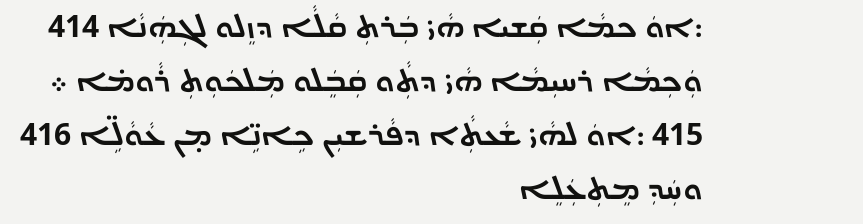:ܐܘܿ ܟܡܵܐ ܩܲܫܝܐ ܗܵܝ̇ ܒܲܪܬܼ ܩܵܠܵܐ ܕܙܸܠܘ ܠܓܼܗܲܢܵܐ 414 ܘܲܟܼܡܵܐ ܪܚܝܼܡܵܐ ܗܵܝ̇ ܕܬܼܵܘ ܩܲܒܸܿܠܘ ܡܲܠܟܿܘܼܬܼ ܪܵܘܡ̇ܐ ܀ 415 :ܐܘܿ ܠܗܵܝ̇ ܫܵܥܬܼܵܐ ܕܦܵܪܫܝܼܢ ܟܹܐܢܹ̈ܐ ܡ̣ܢ ܥܵܘܵܠܹ̈ܐ 416 ܘܚܲܕܼ ܡܸܬܼܥܲܠܸܐ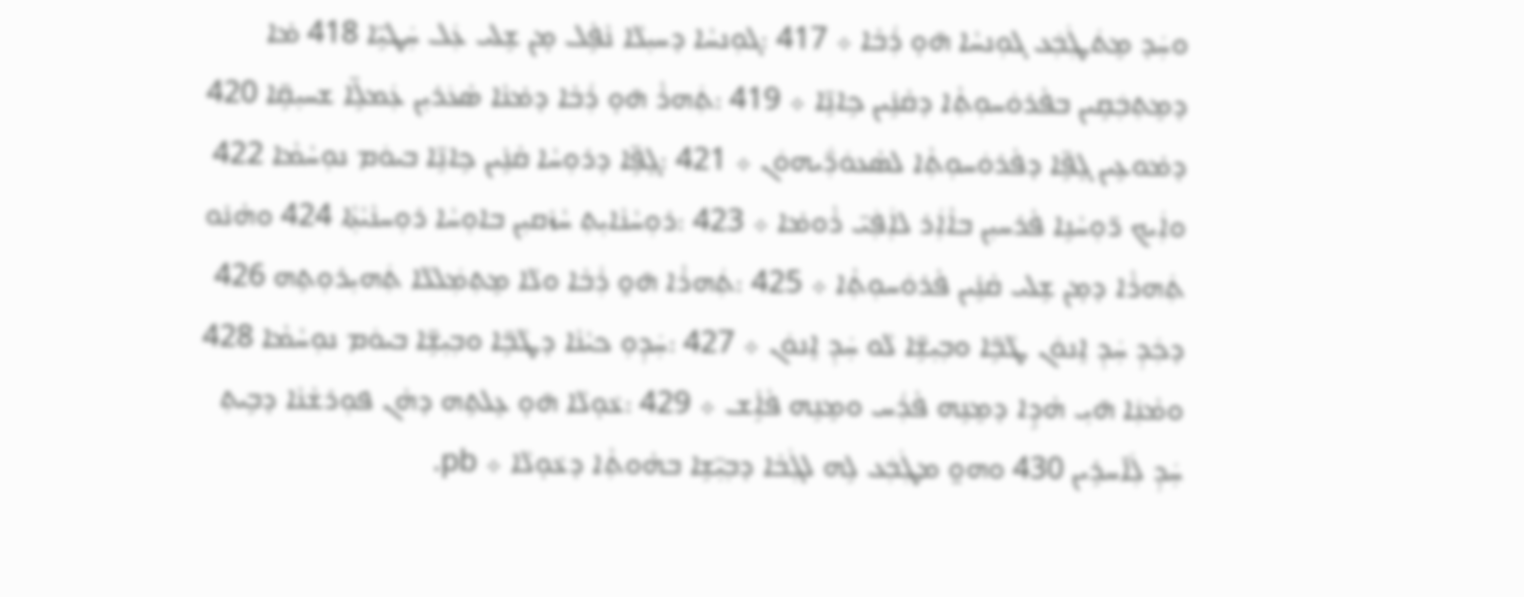ܘܚܲܕ ܡܸܬܿܛܲܒܲܥ ܓܘܼܢܚܵܐ ܗ̄ܘ̣ ܪܲܒܵܐ ܀ 417 :ܓܘܼܢܚܵܐ ܕܚܝܼܠܵܐ ܢܵܦܹ̇ܠ ܡ̣ܢ ܫܹܠܝ ܥܲܠ ܚܲܛܝܹ̈ܐ 418 ܡ̇ܐ ܕܡܸܬܼܒܲܩܹܝܢ ܒܦܵܪܘܿܚܘܼܬܼܵܐ ܕܩܵܢܹ̇ܝܢ ܟܹܐܢܹ̈ܐ ܀ 419 :ܬܲܗܪܵ ܗ̄ܘ̣ ܪܲܒܵܐ ܕܡ̇ܢܵܐ ܣܵܥ݁ܪܝܼܢ ܥܲܡܠܹ̈ܐ ܫܚܝܼܩܹ̈ܐ 420 ܕܡ̇ܘܥܹܝܢ ܓܸܦܹ̈ܐ ܕܦܵܪܘܿܚܘܼܬܼܵܐ ܠܣܵܥܘܿܪ̈ܲܝܗܘܿܢ ܀ 421 :ܓܸܦܹ̈ܐ ܕܪܘܼܚܵܐ ܩܵܢܹ̇ܝܢ ܟܹܐܢܹ̈ܐ ܒܝܘܿܡ ܢܘܼܚܵܡܵܐ 422 ܘܐܲܝܟ ܪ̈ܘܼܚܵܢܹܐ ܦܵܪܚܝܼܢ ܒܐܵܐܲܪ ܠܐܲܦܲܝ̈ ܪܵܘܡ̇ܐ ܀ 423 :ܪܘܼܚܵܢܵܐܝܼܬܼ ܚܵܙ̇ܩܝܼܢ ܒܐܘܼܚܵܐ ܪܘܼܚܢܵܝܵܬܼܵܐ 424 ܘܗܵܢ̇ܘ ܬܲܗܪܵܐ ܕܡ̣ܢ ܫܹܠܝ ܩܵܢܹ̇ܝܢ ܦܵܪܘܿܚܘܼܬܼܵܐ ܀ 425 :ܬܲܗܪܵܐ ܗ̄ܘ̱ ܪܲܒܵܐ ܘܠܵܐ ܡܸܬܼܡܲܠܠܵܐ ܬܲܗܝܼܪܘܼܬܹܗ 426 ܕܟܲܕܼ ܚܲܕܼ ܐܸܢܘܿܢ ܛܵܒܹ̈ܐ ܘܒܼܝܼܫܹ̈ܐ ܠܵܘ ܚܲܕܼ ܐܸܢܘܿܢ ܀ 427 :ܚܲܕܼܘܼ ܟܝܵܢܵܐ ܕܛܵܒܹ̈ܐ ܘܒܼܝܼܫܹ̈ܐ ܒܝܘܿܡ ܢܘܼܚܵܡܵܐ 428 ܘܡܵܢܲܐ ܗ̄ܝܼ ܗܵܕܹܐ ܕܡܸܢܹܗ ܦܵܪܲܚ ܘܡܸܢܹܗ ܦܵܐܹ̇ܫ ܀ 429 :ܥܵܘ̣ܠܵܐ ܗ̄ܘ̣ ܥܸܠܬܹܗ ܕܗܵܢ ܦܘܼܪܫܵܢܵܐ ܕܒܹܝܬܼ ܚܲܕܼ ܠܲܐ̄ܚܪܹܝܢ 430 ܘܗܘ̤ ܡܛܲܒܲܥ ܠܹܗ ܠܓܲܒܵܐ ܕܒܼܝܼ̈ܫܹܐ ܒܗܵܘܬܼܵܐ ܕܥܵܘ̣ܠܵܐ ܀ pb.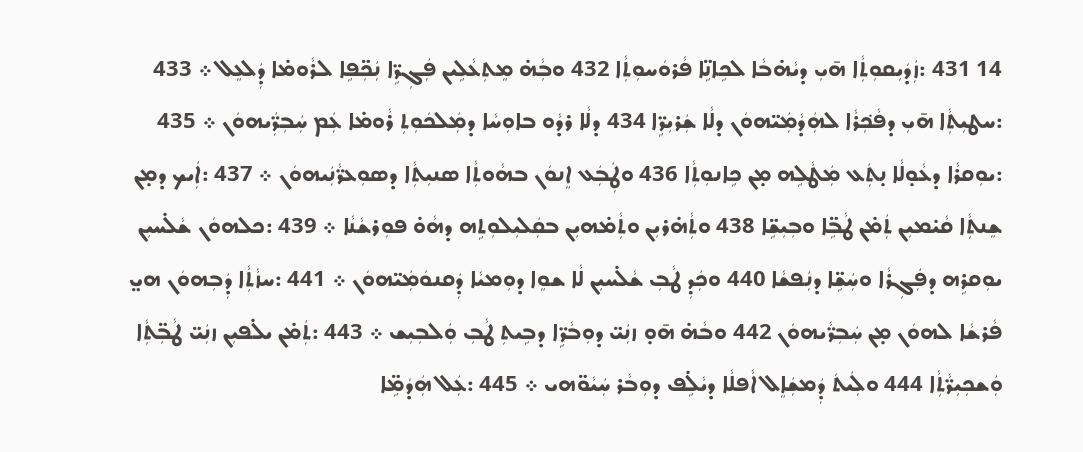14 431 :ܙܲܕܿܝܼܩܘܼܬܼܵܐ ܗ̄ܝܼ ܕܝܵܗ̇ܒܵܐ ܠܟܹܐܢܹ̈ܐ ܦܵܪܘܿܚܘܼܬܼܵܐ 432 ܘܒܼܵܗ̇ ܡܸܬܼܥܵܠܹܝܢ ܦܲܓܼܪܹ̈ܐ ܢܲܟܼ̈ܦܹܐ ܠܪܵܘܡ̇ܐ ܕܲܠܥܸܠ ܀ 433 :ܚܛܝܼܬܼܵܐ ܗ̄ܝܼ ܕܦܵܟܼ݁ܪܵܐ ܠܗܲܕܵܡܲܝ̈ܗܘܿܢ ܕܠܵܐ ܫܲܪܝܼܪܹ̈ܐ 434 ܕܠܵܐ ܪܕܵܘ ܒܐܘܼܚܵܐ ܕܡܲܠܟܿܘܼܬܼ ܪܵܘܡ̇ܐ ܥܲܡ ܚܲܒܼܪ̈ܲܝܗܘܿܢ ܀ 435 :ܝܘܼܩܪܵܐ ܕܥܵܘ̣ܠܵܐ ܢ̣ܬܲܥ ܡܲܛܵܠܹܗ ܡ̣ܢ ܟܹܐܢܘܼܬܼܵܐ 436 ܘܛܲܒܲܥ ܐܸܢܘܿܢ ܒܗܵܘܬܼܵܐ ܣܢܝܼܬܼܵܐ ܕܣܘܼܥܪ̈ܵܢܲܝܗܘܿܢ ܀ 437 :ܐܲܝܟ ܕܡ̣ܢ ܫܸܢܬܼܵܐ ܩܵܝ̇ܡܝܼܢ ܬܲܡ̇ܢ ܛܵܒܹ̈ܐ ܘܒܼܝܼܫܹ̈ܐ 438 ܘܬܼܵܗ̇ܪܝܼܢ ܘܬܼܵܡ̇ܗܝܼܢ ܒܩܲܠܝܼܠܘܼܬܹܗ ܕܗܵܘ̇ ܦܘܼܪܫܵܢܵܐ ܀ 439 :ܟܠܗܘܿܢ ܫܵܠ̇ܚܝܼܢ ܝܘܼܩܪܹܗ ܕܦܲܓܼܪܵܐ ܘܚܲܫܹ̈ܐ ܕܢܲܦܫܵܐ 440 ܘܟܲܕܼ ܛܵܒܼ ܫܵܠ̇ܚܝܼܢ ܠܵܐ ܫܘܸܐ ܕܘܼܡܝܵܐ ܕܲܩܢܘܿܡܲܝ̈ܗܘܿܢ ܀ 441 :ܚܙܵܬܼܵܐ ܕܲܒܼܗܘܿܢ ܗܝ̤ ܦܵܪܫܵܐ ܠܗܘܿܢ ܡ̣ܢ ܚܲܒܼܪ̈ܵܝܗܘܿܢ 442 ܘܒܵܗ̇ ܗ̄ܘ̣ ܙܢܲܝ̈ ܕܘܼܒܵܪܹ̈ܐ ܕܒܹܝܬܼ ܛܵܒܼ ܘܲܠܒܼܝܼܫ ܀ 443 :ܬܲܡ̇ܢ ܝܠ̇ܦܝܼܢ ܙܢܲܝ̈ ܛܵܒܼ̈ܬܼܵܐ ܘܲܫܟܼܝܼܪ̈ܵܬܼܵܐ 444 ܘܠܲܝܬܿ ܕܲܡܫܲܐܸܠ ܐܵܦܠܵܐ ܕܝܵܠܹ̇ܦ ܕܘܼܒܵܪ ܚܲܝܵܘ̈ܗܝ ܀ 445 :ܥܲܠ ܗܲܕܿܡܹ̈ܐ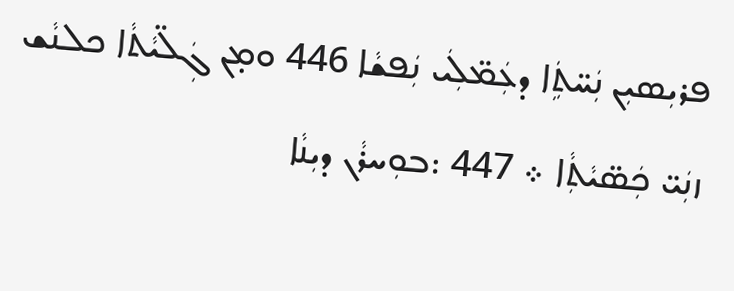ܦܪܝܼܣܝܼܢ ܢܲܚ̈ܬܹܿܐ ܕܥܲܡ̈ܠܲܝ ܢܲܦܫܵܐ 446 ܘܡ̣ܢ ܓܲܠ̈ܝܵܬܵܐ ܟܠܢܵܫ ܙܢܲܝ̈ ܟܲܣ̈ܝܵܬܼܵܐ ܀ 447 :ܒܘܼܚܪܵܢ ܕܝܼܢܵܐ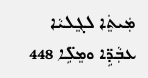ܡܲܝܬܸܿܐ ܠܓܸܠܝܵܐ ܥܒܼܵܕܹ̈ܐ ܘܡܸܠܹ̈ܐ 448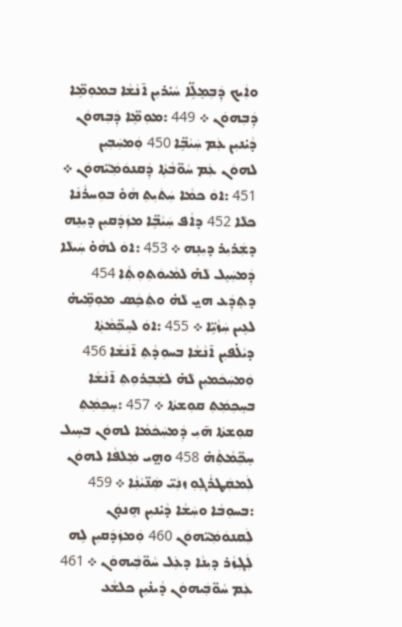ܘܐܲܝܟ ܕܲܒܼܡܸܠܹ̈ܐ ܚܵܝ̇ܪܝܼܢ ܐ̄ܢܵܫܵܐ ܒܡܘܼܡܹ̈ܐ ܕܲܒܼܗܘܿܢ ܀ 449 :ܡܘܼܡܹ̈ܐ ܕܲܒܼܗܘܿܢ ܕܵܝ̇ܢܝܼܢ ܥܲܡ ܚܲܝܵܒܹ̈ܐ 450 ܘܲܡܚܲܒܼܝܼܢ ܠܗܘܿܢ ܥܲܡ ܚܵܘ̈ܒܵܬܼܵܐ ܕܲܩܢܘܿܡܲܝ̈ܗܘܿܢ ܀ 451 :ܐܘܿ ܟܡܵܐ ܚܲܬܿܝܼܬܼ ܗܵܘ̇ ܒܘܼܚܪܵܢܵܐ ܟܠܵܐ 452 ܕܐܵܦ ܚܲܝܵܒܹ̈ܐ ܡܙܲܕܿܩܝܼܢ ܕܝܼܢܹܗ ܕܫܲܪܝܼܪ ܕܝܼܢܹܗ ܀ 453 :ܐܘܿ ܠܗܵܘ̇ ܚܲܝܠܵܐ ܕܲܡܚܲܝܸܠ ܠܵܗ̇ ܠܡܵܝܘܿܬܼܘܼܬܼܵܐ 454 ܕܬܸܕܲܥ ܗܝ̤ ܠܵܗ̇ ܘܬܲܟܸܿܣ ܡܘܼܡܹ̈ܝܗ̇ ܠܥܹܝܢ ܚܲܙܵܝܹ̈ܐ ܀ 455 :ܐܘܿ ܠܚܸܟܼ̈ܡܵܬܼܵܐ ܕܝܵܠ̇ܦܝܼܢ ܐ̄ܢܵܫܵܐ ܒܚܘܼܕܵܬܼ ܐ̄ܢܵܫܵܐ 456 ܘܲܡܚܲܟܿܡܝܼܢ ܠܵܗ̇ ܠܫܲܒܼܪܘܼܬܼ ܐ̄ܢܵܫܵܐ ܒܚܸܟܼܡܲܬܼ ܩܘܼܫܬܵܐ ܀ 457 :ܚܸܟܼܡܲܬܼ ܩܘܼܫܬܵܐ ܗ̄ܝܼ ܕܲܡܚܲܟܿܡܵܐ ܠܗܘܿܢ ܒܚܹܝܠ ܚܸܟܼ̈ܡܵܬܼܵܗ̇ 458 ܘܗ̤ܝ ܡܲܠܦܵܐ ܠܗܘܿܢ ܠܲܡܩܲܛܪܵܓܼܘܼ ܙܢܲܝ̈ ܣܲܢ̈ܝܵܢܼܵܐ ܀ 459 :ܒܚܘܼܒܵܐ ܘܚܲܫܵܐ ܕܵܝ̇ܢܝܼܢ ܗܸܢܘ̣ܿܢ ܠܲܩܢܘܿܡܲܝ̈ܗܘܿܢ 460 ܘܲܡܙܲܕܿܩܝܼܢ ܠܹܗ ܠܲܓܼܙܵܪ ܕܝܼܢܵܐ ܕܥܲܠ ܚܵܘ̈ܒܲܝܗܘܿܢ ܀ 461 ܥܲܡ ܚܵܘ̈ܒܲܝܗܘܿܢ ܕܵܝܢ̇ܝܼܢ ܟܠܫܵܥ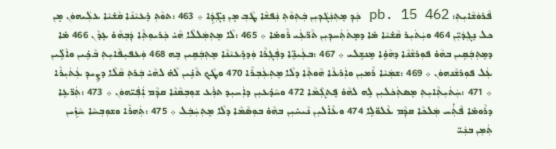ܦܵܪܘܿܫܵܐܝܼܬܼ: pb. 15 462 ܟܲܕܼ ܡܸܬܼܢܲܓܿܕܼܝܼܢ ܒܲܬܼܘܵܬܼ ܢܲܦܫܵܐ ܛܵܒܼ ܡ̣ܢ ܢܸܓܼ̈ܕܹܿܐ ܀ 463 :ܬܘܵܬܼ ܪܸܥܝܵܢܵܐ ܩܵܫ̇ܝܵܐ ܥܠܲܝܗܘܿܢ ܡ̣ܢ ܟܠ ܢܸܓܼܕܿܝܼ̈ܢ 464 ܘܝܲܬܿܝܼܪ ܩܵܫ̇ܝܵܐ ܡ̇ܐ ܕܡܸܬܿܬܲܚܕܼܝܼܢ ܬܵܪ̈ܥܲܝ ܪܵܘܡ̇ܐ ܀ 465 :ܠܵܐ ܡܸܬܼܡܲܠܠܵܐ ܗܵܝ̇ ܟܲܪܝܘܼܬܼܵܐ ܕܲܒܼܗܵܘ̇ ܥܸܕܵܢ 466 ܡ̇ܐ ܕܡܸܬܼܒܲܩܹܝܢ ܒܗܵܘ̇ ܦܘܼܪܫܵܢܵܐ ܕܗܵܘܹ̇ܐ ܡܸܢܫܹܠܝ ܀ 467 :ܒܥܲܝܢܹ̈ܐ ܕܦܲܓܼܪܵܐ ܘܲܕܪܸܥܝܵܢܵܐ ܡܸܬܼܒܲܩܹܝܢ ܒܹܗ 468 ܘܲܥܦܝܼܦܵܐܝܼܬܼ ܒܵܟܹ̇ܝܢ ܘܐܵܠܹ̇ܝܢ ܥܲܠ ܦܘܼܪܫܵܢܗܘܿܢ ܀ 469 :ܫܡܲܝܵܐ ܪܵܡܝܼܢ ܘܐܲܪܥܵܐ ܗܵܘܬܼܵܐ ܕܠܵܐ ܡܸܬܼܥܲܒܼܪܵܐ 470 ܘܛܵܟ ܬܵܢܹ̇ܝܢ ܠܵܗ̇ ܠܗܵܝ̇ ܒܲܪܬܼ ܩܵܠܵܐ ܕܨܹܝܕܼ ܥܲܬܿܝܼܪܵܐ ܀ 471 :ܚܲܬܿܝܼܬܼܵܐܝܼܬܼ ܡܸܣܬܲܟܿܠܝܼܢ ܠܹܗ ܠܗܵܘ̇ ܦܸܬܓܼܵܡܵܐ 472 ܘܚܵܕ̇ܥܝܼܢ ܕܐܲܚܝܼܕ ܬܪܲܥ ܫܘܼܒܼܩܵܢܵܐ ܩܕܼܵܡ ܐܲܦܲܝ̈ܗܘܿܢ ܀ 473 :ܬܲܪ̈ܥܹܐ ܕܪܵܘܡ̇ܐ ܦܵܬܲ݁ܚ ܡܲܠܟܵܐ ܩܕܼܵܡ ܥܵܠܘ̈ܠܹܐ 474 ܘܥܵܐ̇ܠܝܼܢ ܢܵܝܚ̇ܝܼܢ ܒܗܵܘ̇ ܒܘܼܣܵܡܵܐ ܕܠܵܐ ܡܸܬܼܚܲܒܲܠ ܀ 475 :ܬܲܗܪܵܐ ܘܫܘܼܒܼܚܵܐ ܚܵܙܹ̇ܝܢ ܬܲܡ݂ܢ ܒܢܲܝ̈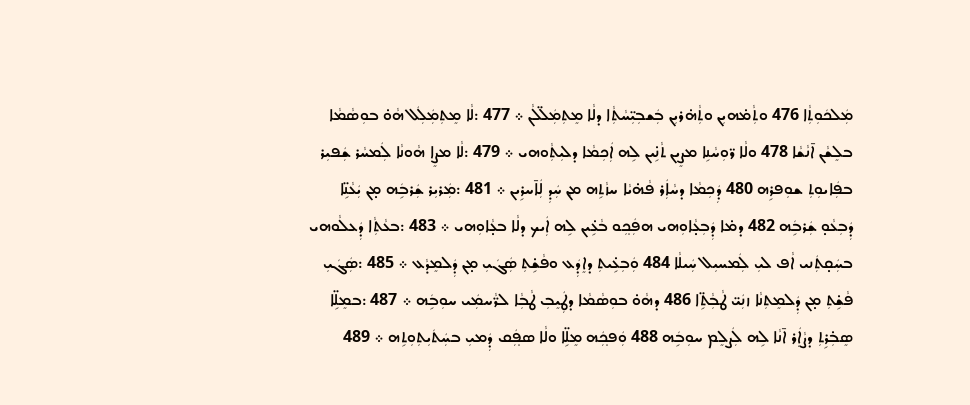ܡܲܠܟܿܘܼܬܼܵܐ 476 ܘܬܼܵܡ̇ܗܝܼܢ ܘܬܼܵܗ̇ܪܝܼܢ ܒܲܫܒܼܝܼ̈ܚܵܬܼܵܐ ܕܠܵܐ ܡܸܬܼܡܲܠ̈ܠܵܢ ܀ 477 :ܠܵܐ ܡܸܬܼܡܲܠܲܠ ܗܵܘ̇ ܒܘܼܣܵܡܵܐ ܒܠܸܫܵܢ ܐ̄ܢܵܫܵܐ 478 ܘܠܵܐ ܪ̈ܘܼܚܵܢܹܐ ܡܨܸܝܢ ܬܵܢܹ̇ܝܢ ܠܹܗ ܐܲܟܼܡܵܐ ܕܠܝܼܬܼܵܘܗܝ ܀ 479 :ܠܵܐ ܡܨܸܐ ܗܵܘܢܵܐ ܠܲܡܚܵܪ ܫܲܦܝܼܪ ܒܦܲܐܝܘܼܬܼ ܫܘܼܦܪܹܗ 480 ܕܲܟܼܡܵܐ ܕܚܵܐܲܪ ܦܵܗ̇ܝܵܐ ܚܙܵܬܹܗ ܡ݂ܢ ܚܲܕܼ ܠܲܐ̄ܚܪܹܝܢ ܀ 481 :ܡܲܪܝܼܪ ܫܲܪܒܹܿܗ ܡ̣ܢ ܝܲܥܵܢܹ̈ܐ ܕܲܒܼܥܵܘ̣ ܫܲܪܒܹܿܗ 482 ܕܡ̇ܐ ܕܲܒܼܥ̣ܵܐܘܼܗܝ ܗܦܲܟܼ݂ܘ ܒܵܥܹ̇ܝܢ ܠܹܗ ܐܲܝܟ ܕܠܵܐ ܒܥ̣ܵܐܘܼܗܝ ܀ 483 :ܒܥܵܬܼܵܐ ܕܲܥܠܵܘܗܝ ܒܚܲܩ̣ܬܲܢܝ ܐܵܦ ܠܝܼ ܠܲܡܚܝܼܠ ܚܲܝܠܵܐ 484 ܘܲܒܼܥܹ̇ܝܬܼ ܕܐܸܕܲܥ ܘܦܵܫܹ̇ܬܼ ܣܲܓܿܝܼ ܡ̣ܢ ܕܲܠܡܸܕܵܥ ܀ 485 :ܣܲܓܿܝܼ ܦܵܫܹ̇ܬܼ ܡ̣ܢ ܕܲܠܡܸܬܼܢܵܐ ܙܢܲܝ̈ ܛܵܒܼܵܬܹ̈ܐ 486 ܕܗܵܘ̇ ܒܘܼܣܵܡܵܐ ܕܛܲܝܸܒܼ ܛܵܒܼܵܐ ܠܪ̈ܵܚܡܲܝ ܚܘܼܒܹܿܗ ܀ 487 :ܒܡܸܠܹ̈ܐ ܣܸܒܼ̇ܪܹܬܼ ܕܨܵܐܲܪ ܐ̄ܢܵܐ ܠܹܗ ܠܲܨܠܸܡ ܚܘܼܒܹܿܗ 488 ܘܲܦܟ݂ܲܗ ܡܸܠܹ̈ܐ ܘܠܵܐ ܣܦ݂ܲܩ ܕܲܡܝܼ ܒܚܲܬܿܝܼܬܼܘܼܬܹܗ ܀ 489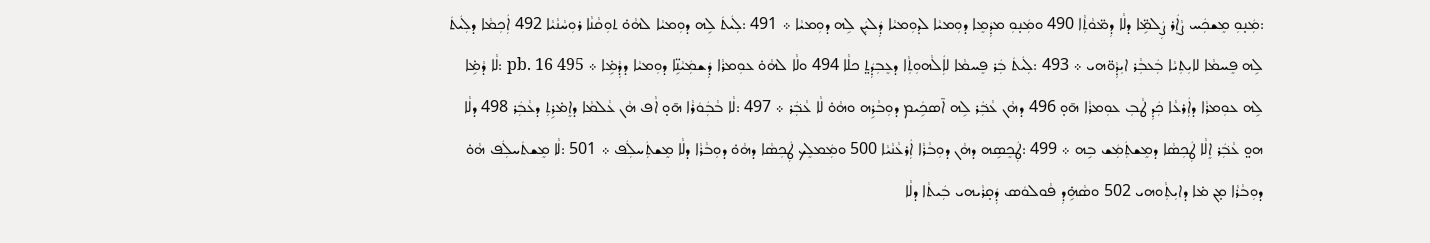:ܡܲܢ̣ܘܼ ܡܸܫܟܲܚ ܨܵܐܲܪ ܨܲܠܡܹ̈ܐ ܕܠܵܐ ܕܼܡ̈ܘܵܬܼܵܐ 490 ܘܡܲܢ̣ܘܼ ܡܕܲܡܸܐ ܕܘܼܡܝܵܐ ܠܕܘܼܡܝܵܐ ܕܲܠܝܲܢ ܠܹܗ ܕܘܼܡܝܵܐ ܀ 491 :ܠܲܝܬܿ ܠܹܗ ܕܘܼܡܝܵܐ ܠܗܵܘ̇ ܬܘܼܩܵܢܵܐ ܪܘܼܚܵܢܵܝܵܐ 492 ܐܲܟܼܡܵܐ ܕܠܲܝܬܿ ܠܹܗ ܦܸܚܡܵܐ ܠܐܝܼܬܼܝܵܐ ܒܲܥܒܼܵܪ ܐܝܼܕܼܵܘ̈ܗܝ ܀ 493 :ܠܲܝܬܿ ܒܲܪ ܦܸܚܡܵܐ ܠܐܲܠܵܗܘܼܬܼܵܐ ܕܥܸܒܼܕܲܬ̤ ܟܠܵܐ 494 ܘܠܵܐ ܠܗܵܘ̇ ܥܘܼܡܪܵܐ ܕܲܫܡܲܝܵܢܹ̈ܐ ܕܘܼܡܝܵܐ ܕܕܼܵܡܹ̇ܐ ܀ pb. 16 495 :ܠܵܐ ܕܵܡܹ̇ܐ ܠܹܗ ܥܘܼܡܪܵܐ ܕܐܲܪܥܵܐ ܟܲܕܼ ܛܵܒܼ ܥܘܼܡܪܵܐ ܗ̄ܘ̣ 496 ܕܗܵܢ ܥܵܒܲ݁ܪ ܠܹܗ ܐ̄ܣܟܹܿܝܡ ܕܘܼܒܵܪܹܗ ܘܗܵܘ̇ ܠܵܐ ܥܵܒܲ݁ܪ ܀ 497 :ܠܵܐ ܒܵܒܲܘܿܪܵܐ ܗ̄ܘ̣ ܐܵܦ ܗܵܢ ܥܵܠܡܵܐ ܕܐܸܡ̇ܪܹܬܼ ܕܥܵܒܲܪ 498 ܕܠܵܐ ܗܘ̤ ܥܵܒܲ݁ܪ ܐܸܠܵܐ ܛܲܟܼܣܵܐ ܕܡܸܫܬܲܡܲܫ ܒܹܗ ܀ 499 :ܛܲܟܸܣܹܗ ܕܗܵܢ ܕܘܼܒܵܪܵܐ ܐܲܪܥܵܢܵܝܵܐ 500 ܘܡܲܡܠܸܟ ܛܲܟܼܣܵܐ ܕܗܵܘ̇ ܕܘܼܒܵܪܵܐ ܕܠܵܐ ܡܸܫܬܲܚܠܲܦ ܀ 501 :ܠܵܐ ܡܸܫܬܿܚܠܲܦ ܗܵܘ̇ ܕܘܼܒܵܪܵܐ ܡ̣ܢ ܡ̇ܐ ܕܐܝܼܬܼܵܘܗܝ 502 ܘܣܵܗܹ̇ܕܼ ܦܵܘܠܘܿܣ ܕܲܩ̣ܪܵܝܗܝ ܒܲܝܬܵܐ ܕܠܵܐ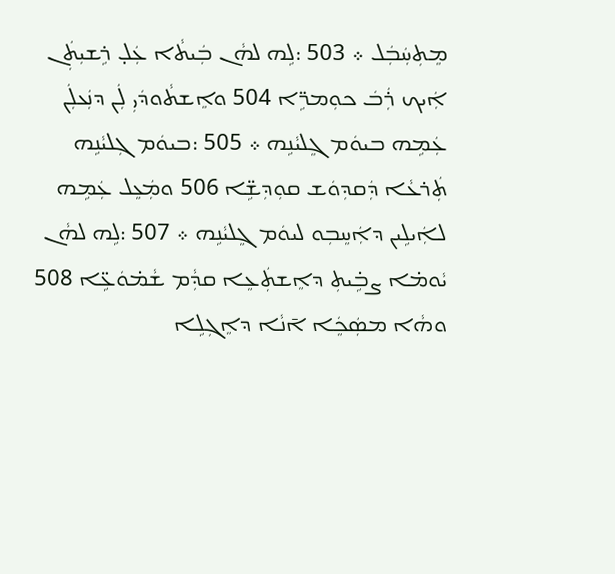ܡܸܬܼܚܲܒܲܠ ܀ 503 :ܠܹܗ ܠܗܵܢ ܒܲܝܬܵܐ ܥܲܠ̣ ܪܹܫܝܼܬܲܢ ܐܲܝܟ ܪܲܒܿ ܟܘܼܡܪܹ̈ܐ 504 ܘܐܸܫܬܵܘܕܿܝܼ ܠܲܢ ܕܢܲܥܠܲܢ ܥܲܡܹܗ ܒܝܘܿܡ ܓܸܠܝܵܢܹܗ ܀ 505 :ܒܝܘܿܡ ܓܼܠܝܵܢܹܗ ܬܲܪܥܵܐ ܕܲܩܕܼܘܿܫ ܩܘܼܕܼܫܹ̈ܐ 506 ܘܡܲܥܸܠ ܥܲܡܹܗ ܠܐܲܝܠܹܝܢ ܕܐܲܚܸܒܼܘ ܠܝܘܿܡ ܓܸܠܝܵܢܹܗ ܀ 507 :ܠܹܗ ܠܗܵܢ ܝܵܘܡ̇ܐ ܨܒܹ̇ܝܬܼ ܕܐܸܫܬܲܥܸܐ ܩܕܼܵܡ ܫܵܡ̇ܘܿܥܹ̈ܐ 508 ܘܗܵܐ ܡܣܲܟܸܿܐ ܐ̄ܢܵܐ ܕܐܸܓܼܠܹܐ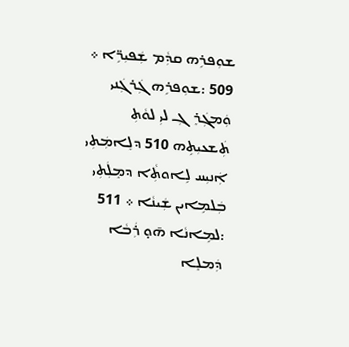ܫܘܼܦܪܹܗ ܩܕܼܵܡ ܫܲܦܝܼܪܹ̈ܐ ܀ 509 :ܫܘܼܦܪܹܗ ܓܲܪܓܲܢܝ ܘܲܡܓܲܪܸܓܼ ܠܝܼ ܠܘܵܬܼ ܬܲܫܥܝܼܬܹܗ 510 ܕܠܸܐܡܲܬܼܝ ܐܲܢܝܼܚ ܠܹܐܘܬܼܵܐ ܕܡܸܠܲܬܼܝ ܒܲܠܡܹܐܝܢ ܫܲܝܢܵܐ ܀ 511 :ܠܡܹܐܢܵܐ ܗ̄ܘ̣ ܪܲܒܵܐ ܕܲܡܠܸܐ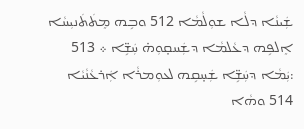ܫܲܝܢܵܐ ܕܠܵܐ ܫܘܼܠܵܡܵܐ 512 ܘܒܹܗ ܡܸܬܿܬܿܢܝܼܚܵܐ ܐܸܠܦܹܗ ܕܥܵܠܡܵܐ ܕܫܲܚܩ̣ܘܼܗ̇ ܚܲܫܹ̈ܐ ܀ 513 :ܝܲܡܵܐ ܕܚܲܫܹ̈ܐ ܫܲܚ̣ܩܹܗ ܠܥܘܼܡܪܵܐ ܐܲܪܥܵܢܵܝܵܐ 514 ܘܗܵܐ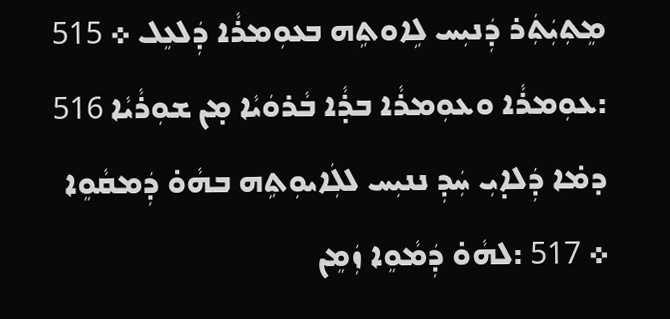ܡܸܬܼܝܲܬܲܪ ܕܲܢܝܼܚ ܠܹܐܘܬܹܗ ܒܥܘܼܡܪܵܐ ܕܲܠܥܸܠ ܀ 515 :ܥܘܼܡܪܵܐ ܘܥܘܼܡܪܵܐ ܒܪ̣ܵܐ ܒܵܪܘܿܝܵܐ ܡ̣ܢ ܫܘܼܪܵܝܵܐ 516 ܕܡ̇ܐ ܕܲܠܐ̣ܝܼ ܚܲܕܼ ܢܢܝܼܚ ܠܠܲܐܝܘܼܬܹܗ ܒܗܵܘ̇ ܕܲܡܩܵܘܸܐ ܀ 517 :ܠܗܵܘ̇ ܕܲܡܵܘܸܐ ܙܲܡܸܢ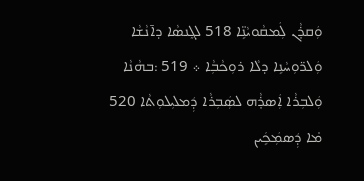ܘܲܩܪ̣ܵܢ ܠܲܡܩܵܘܝܵܢܹ̈ܐ 518 ܠܓܸܢܣܵܐ ܕܐ̄ܢܵܫܵܐ ܘܲܠܪ̈ܘܼܚܵܢܹܐ ܕܠܵܐ ܪܘܼܟܵܒܼܵܐ ܀ 519 :ܒܗܵܢܵܐ ܘܲܠܒܼܪܵܐ ܐܲܣܪ̣ܵܗ ܠܣܲܒܼܪܵܐ ܕܲܡܠܝܼܠܘܼܬܵܐ 520 ܡ̇ܐ ܕܲܣܡܲܟܹܿܝܢ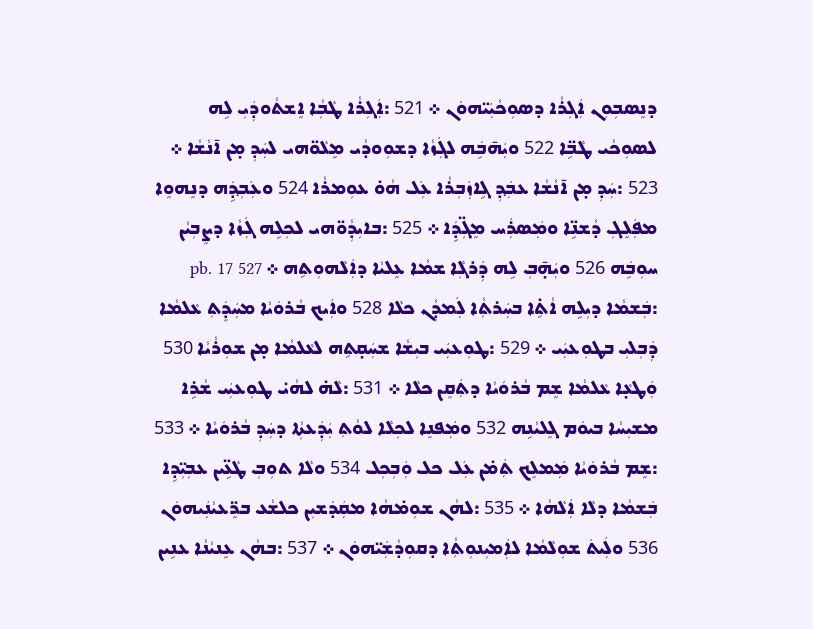ܕܢܸܣܒܼܘܼܢ ܐܲܓܼܪܵܐ ܕܣܘܼܟܵܝܲܝ̈ܗܘܿܢ ܀ 521 :ܐܲܓܼܪܵܐ ܛܵܒܼܵܐ ܐܸܫܬܵܘܕܲܝܼ ܠܹܗ ܠܣܘܼܟܵܝ ܛܵܒܹ̈ܐ 522 ܘܝܲܗ̄ܒܹܿܗ ܠܓܲܙܵܐ ܕܫܘܼܘܕܵܝ ܡܸܠܵܘ̈ܗܝ ܠܚܲܕܼ ܡ̣ܢ ܐ̄ܢܵܫܵܐ ܀ 523 :ܚܲܕܼ ܡ̣ܢ ܐ̄ܢܵܫܵܐ ܥܒ݂ܲܕܼ ܓܹܐܙܲܒܼܪܵܐ ܥܲܠ ܗܵܘ̇ ܥܘܼܡܪܵܐ 524 ܘܥܲܒܼ݂ܕܹܿܗ ܕܢܸܗܘܸܐ ܡܦܲܠܸܓܼ ܕܵܫܢܹ̈ܐ ܘܡܲܣܪܲܚ ܡܸܓܼ̈ܕܹܿܐ ܀ 525 :ܒܐܝܼܕܼܵܘ̈ܗܝ ܠܟܼܠܹܗ ܓܲܙܵܐ ܕܨܸܒܼܝܵܢ ܚܘܼܒܹܿܗ 526 ܘܝܲܗ̣̄ܒܼ ܠܹܗ ܕܲܪܓܼܵܐ ܫܡܵܐ ܥܸܠܝܵܐ ܕܐܲܠܵܗܘܼܬܹܗ ܀ pb. 17 527 :ܒܲܫܡܵܐ ܕܝܼܠܹܗ ܐܵܬܹ̇ܐ ܒܚܲܪܬܼܵܐ ܠܲܡܕܼܵܢ ܟܠܵܐ 528 ܘܐܲܝܟ ܒܵܪܘܿܝܵܐ ܡܚܲܕܸܿܬܼ ܥܵܠܡܵܐ ܕܲܒܼܠܝܼ ܒܛܘܼܥܝܲܝ ܀ 529 :ܛܘܼܥܝܲܝ ܒܝܼܫܵܐ ܫܚܲܩ̣ܬܹܗ ܠܥܵܠܡܵܐ ܡ̣ܢ ܫܘܼܪܵܝܵܐ 530 ܘܲܛܥ̣ܵܐ ܥܵܠܡܵܐ ܫܸܡ ܒܵܪܘܿܝܵܐ ܕܬܲܩܸܢ ܟܠܵܐ ܀ 531 :ܠܵܗ̇ ܠܗܵܝ̇ ܛܘܼܥܝܲܝ ܫܵܪܹܐ ܡܫܝܼܚܵܐ ܒܝܘܿܡ ܓܸܠܝܵܢܹܗ 532 ܘܡܲܦܢܸܐ ܠܟܼܠܵܐ ܠܘܵܬܼ ܝܲܕܲܥܬܼܵܐ ܕܚܲܕܼ ܒܵܪܘܿܝܵܐ ܀ 533 :ܫܸܡ ܒܵܪܘܿܝܵܐ ܡܲܡܠܸܟ ܬܲܡ̇ܢ ܥܲܠ ܟܠ ܘܲܒܼܟܼܠ 534 ܘܠܵܐ ܬܘܼܒܼ ܛܵܥܹ̈ܝܢ ܥܒܼܝܼ̈ܕܹܐ ܒܲܫܡܵܐ ܕܠܵܐ ܐܲܠܵܗܵܐ ܀ 535 :ܠܗܵܢ ܫܘܼܡ̇ܗܵܐ ܡܩܲܕܿܫܝܼܢ ܟܠܫܵܥ ܒܪܸ̈ܥܝܵܢܲܝܗܘܿܢ 536 ܘܠܲܝܬܿ ܫܘܼܠܵܡܵܐ ܠܐܲܡܝܼܢܘܼܬܼܵܐ ܕܩܘܼܕܵܫܲܝ̈ܗܘܿܢ ܀ 537 :ܒܗܵܢ ܥܸܢܝܵܢܵܐ ܥܢܹܝܢ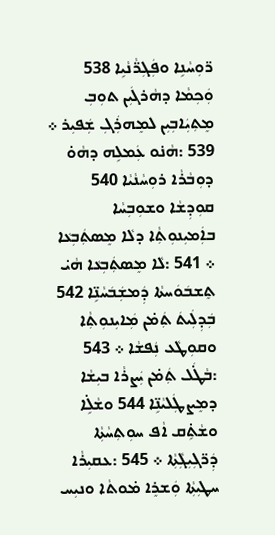ܪ̈ܘܼܚܵܢܹܐ ܘܦܲܓܼܪ̈ܵܢܵܝܹܐ 538 ܘܲܟܼܡܵܐ ܕܗܵܪܓܿܝܼܢ ܬܘܼܒܼ ܡܸܬܼܝܲܐܒܼܝܼܢ ܠܡܸܗܪܲܓܼ ܫܲܦܝܼܪ ܀ 539 :ܗܵܢ̇ܘ ܥܲܡܠܹܗ ܕܗܵܘ̇ ܕܘܼܒܵܪܵܐ ܪܘܼܚܵܢܵܝܵܐ 540 ܩܘܼܕܼܫܵܐ ܘܫܘܼܒܼܚܵܐ ܒܐܲܡܝܼܢܘܼܬܼܵܐ ܕܠܵܐ ܡܸܣܬܲܒܼܥܵܐ ܀ 541 :ܠܵܐ ܡܸܣܬܲܒܼܥܵܐ ܗܵܝ̇ ܬܸܫܒܿܘܿܚܬܵܐ ܕܲܡܫܲܒܿܚܵܢܹ̈ܐ 542 ܒܲܕܼܠܲܝܬܿ ܬܲܡ̇ܢ ܡܲܐܝܼܢܘܼܬܼܵܐ ܘܩܘܼܛܵܥ ܢܲܦܫܵܐ ܀ 543 :ܒܵܛ̇ܿܠ ܬܲܡ̇ܢ ܝܲܨܪܵܐ ܒܝܼܫܵܐ ܕܡܸܨܛܲܠܝܵܢܹ̈ܐ 544 ܘܫܵܠܹ̇ܐ ܘܫܵܬܹ̇ܩ ܐܵܦ ܚܘܼܬܼܚܵܬܼܵܐ ܕܲܪ̈ܓܼܝܼܓܼܵܬܼܵܐ ܀ 545 :ܥܩܝܼܪܵܐ ܚܛܝܼܬܼܵܐ ܘܲܫܪܸܐ ܡ̇ܘܬܵܐ ܘܢܝܼܚ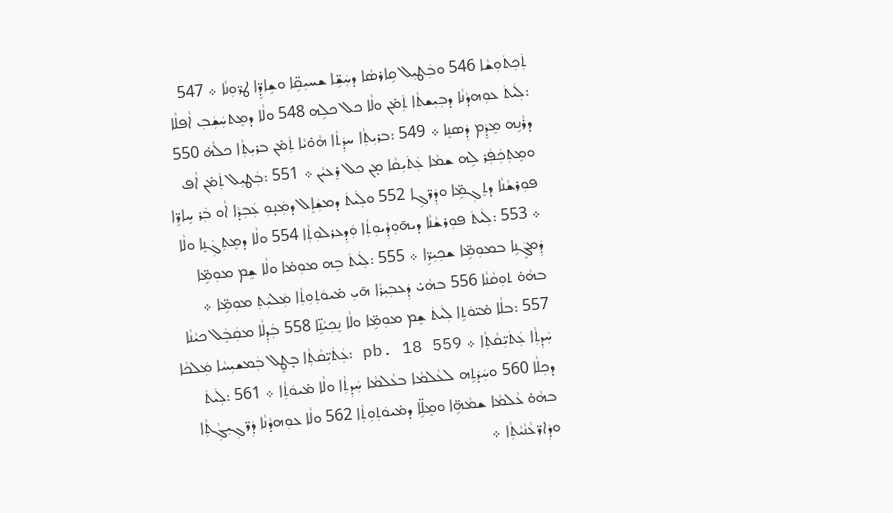ܬܲܟܼܬܿܘܼܫܵܐ 546 ܘܒܲܛܝܼܠ ܩܹܐܪܣܵܐ ܕܚܲܫܹ̈ܐ ܫܚܝܼܩܹ̈ܐ ܘܫܹܐܕܹ̈ܐ ܛܪ̈ܘܼܢܵܐ ܀ 547 :ܠܲܝܬܿ ܥܘܼܗܕܵܢܵܐ ܕܒܼܝܼܫܬܵܐ ܬܲܡ̇ܢ ܘܠܵܐ ܟܠ ܟܠܹܗ 548 ܘܠܵܐ ܕܡܸܬܚܲܫܲܒܼ ܐܵܦܠܵܐ ܕܪܵܢܹܗ ܡܸܕܸܿܡ ܕܲܣܢܸܐ ܀ 549 :ܒܪܝܼܬܼܵܐ ܚܕܲܬܵܐ ܗܵܘ̇ܝܵܐ ܬܲܡ̇ܢ ܒܪܝܼܬܼܵܐ ܟܠܵܗ̇ 550 ܘܡܸܬܼܟܲܦܲܪ ܠܹܗ ܫܡܵܐ ܥܲܬܿܝܼܩܵܐ ܡ̣ܢ ܟܠ ܪܸܥܝܵܢ ܀ 551 :ܒܲܛܝܼܠ ܬܲܡ̇ܢ ܐܵܦ ܦܘܼܪܫܵܢܵܐ ܕܬܸܓܼܡܹ̈ܐ ܘܕܲܪ̈ܓܹܐ 552 ܘܠܲܝܬܿ ܕܡܫܲܐܸܠ ܕܡܲܢ̣ܘܼ ܥܲܒܼܕܵܐ ܐܵܘ ܒܲܪ ܚܹܐܪܹ̈ܐ ܀ 553 :ܠܲܝܬܿ ܦܘܼܪܫܵܢܵܐ ܕܝܗ̄ܘܼܕܼܵܝܘܼܬܼܵܐ ܘܲܕܼܥܪܠܘܼܬܼܵܐ 554 ܘܠܵܐ ܕܡܸܬܼܓܲܢܸܐ ܘܠܵܐ ܕܲܡܓܸܿܢܹܐ ܒܡܘܼܡܹ̈ܐ ܫܟܼܝܼܪܹ̈ܐ ܀ 555 :ܠܲܝܬܿ ܒܹܗ ܡܘܼܡ̇ܐ ܘܠܵܐ ܫܸܡ ܡܘܼܡܹ̈ܐ ܒܗܵܘ̇ ܬܘܼܩܵܢܵܐ 556 ܒܗܵܝ̇ ܕܲܥܒܼܝܼܪܵܐ ܗ̄ܝܼ ܡ̇ܝܘܿܬܼܘܼܬܼܵܐ ܡܲܠܝܲܬܼ ܡܘܼܡܹ̈ܐ ܀ 557 :ܒܠܵܐ ܡ̇ܝ̈ܘܿܬܹܐ ܠܲܝܬܿ ܫܸܡ ܡܘܼܡܹ̈ܐ ܘܠܵܐ ܢܸܟܼܝܵܢܹ̈ܐ 558 ܒܲܕܼܠܵܐ ܡܩܲܒܸܿܠ ܟܝܵܢܵܐ ܚܲܕܼܬܼܵܐ ܥܲܬܿܝܼ̈ܩܵܬܼܵܐ ܀ pb. 18 559 :ܥܲܬܿܝܼ̈ܩܵܬܼܵܐ ܒ̣ܛܸܠ ܒܲܡܫܝܼܚܵܐ ܡܲܠܟܵܐ ܕܟܼܠܵܐ 560 ܘܚܲܕܿܬܹܗ ܠܥܵܠܡܵܐ ܒܥܵܠܡܵܐ ܚܲܕܼܬܼܵܐ ܘܠܵܐ ܡ̇ܝܘܿܬܼܵܐ ܀ 561 :ܠܲܝܬܿ ܒܗܵܘ̇ ܥܵܠܡܵܐ ܫܡܵܗܹ̈ܐ ܘܡܸܠܹ̈ܐ ܕܡ̇ܝܘܿܬܼܘܼܬܼܵܐ 562 ܘܠܵܐ ܥܘܼܗܕܵܢܵܐ ܕܲܪ̈ܓܼܝܼܓܼܵܬܼܵܐ ܘܕܲܐܪ̈ܥܵܢܵܝܵܬܼܵܐ ܀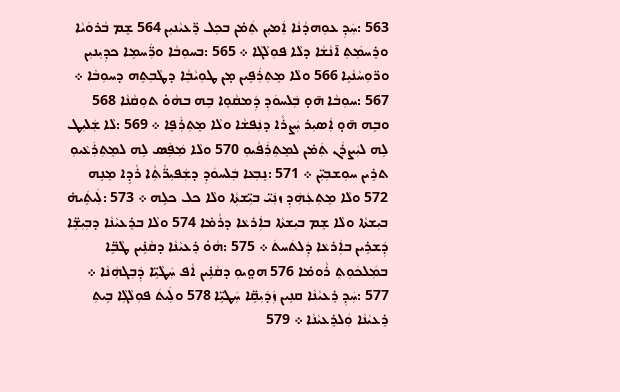563 :ܚܲܕܼ ܥܘܼܗܕܵܢܵܐ ܐܲܡܝܼܢ ܬܲܡ̇ܢ ܒܟܼܠ ܪܸ̈ܥܝܵܢܝܼܢ 564 ܫܸܡ ܒܵܪܘܿܝܵܐ ܘܪܸܚܡܲܬܼ ܐ̄ܢܵܫܵܐ ܕܠܵܐ ܦܘܼܠܵܓܵܐ ܀ 565 :ܒܚܘܼܒܵܐ ܘܪ̈ܲܚܡܹܐ ܟܕܼܝܼܢܝܼܢ ܘܪ̈ܘܼܚܵܢܵܝܹܐ 566 ܘܠܵܐ ܡܸܬܼܪܲܦܹܝܢ ܡ̣ܢ ܛܘܼܝܵܒܼܵܐ ܕܛܵܒܼܬܹܗ ܕܚܘܼܒܵܐ ܀ 567 :ܚܘܼܒܵܐ ܗ̄ܘ̣ ܒܲܠܚܘܿܕܼ ܕܲܡܩܵܘܸܐ ܒܹܗ ܒܗܵܘ̇ ܬܘܼܩܵܢܵܐ 568 ܘܒܹܗ ܗ̄ܘ̣ ܐܲܣܝܼܪ ܝܲܨܪܵܐ ܕܢܲܦܫܵܐ ܘܠܵܐ ܡܸܬܼܪܲܦܸܐ ܀ 569 :ܠܵܐ ܫܲܠܝܼܛ ܠܹܗ ܠܝܲܨܪܲܢ ܬܲܡ̇ܢ ܠܡܸܬܼܪܲܦܵܝܘܼ 570 ܘܠܵܐ ܡܲܦܲܣ ܠܹܗ ܠܡܸܬܼܪܲܥܵܝܘܼ ܬܪܹܝܢ ܚܘܼܫܒܼܝܼ̈ܢ ܀ 571 :ܢܸܒܼܥܵܐ ܒܲܠܚܘܿܕܼ ܕܫܲܦܝܼܪ̈ܵܬܼܵܐ ܪܵܕܹܐ ܡܸܢܹܗ 572 ܘܠܵܐ ܡܸܬܼܥܲܗܲܕܼ ܙܢܲܝ̈ ܒܝܼ̈ܫܬܼܵܐ ܘܠܵܐ ܟܠ ܟܠܹܗ ܀ 573 :ܠܲܝܬܹܿܝܗ̇ ܒܝܼܫܬܵܐ ܘܠܵܐ ܫܸܡ ܒܝܼܫܬܵܐ ܒܐܲܪܥܵܐ ܕܪܵܡ̇ܐ 574 ܘܠܵܐ ܒܪܸܥܝܵܢܵܐ ܕܒܼܝܼܫܹ̈ܐ ܕܲܫܪܹܝܢ ܒܐܲܪܥܵܐ ܕܲܠܬܿܚܬܿ ܀ 575 :ܗܵܘ̇ ܪܸܥܝܵܢܵܐ ܕܩܵܢܹ̇ܝܢ ܛܵܒܹ̈ܐ ܒܡܲܠܟܿܘܼܬܼ ܪܵܘܡ̇ܐ 576 ܗܘ̤ܝܘܼ ܕܩܵܢܹ̇ܝܢ ܐܵܦ ܚܲܛܵܝܹ̈ܐ ܕܲܒܼܓܗܲܢܵܐ ܀ 577 :ܚܲܕܼ ܪܸܥܝܵܢܵܐ ܩܢܹܝܢ ܙܲܕܿܝܼܩܹ̈ܐ ܚܲܛܝܹ̈ܐ 578 ܘܠܲܝܬܿ ܦܘܼܠܵܓܼܵܐ ܒܹܝܬܼ ܪܸܥܝܵܢܵܐ ܘܲܠܪܸܥܝܵܢܵܐ ܀ 579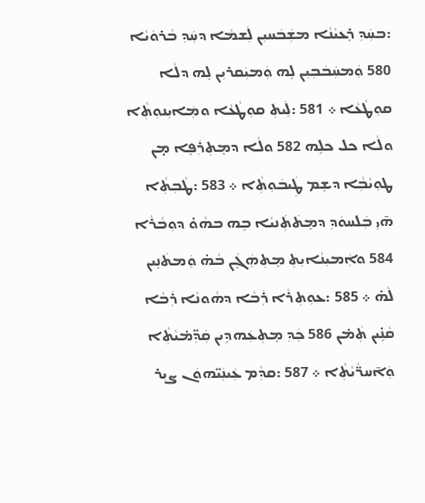:ܒܚܲܕܼ ܪܸܥܝܵܢܵܐ ܡܫܲܒܿܚܝܼܢ ܠܲܫܡܵܐ ܕܚܲܕܼ ܒܵܪܘܿܝܵܐ 580 ܘܲܡܚܲܒܿܒܼܝܼܢ ܠܹܗ ܘܲܡܝܲܩܪܝܼܢ ܠܹܗ ܕܠܵܐ ܩܘܼܛܵܥܵܐ ܀ 581 :ܠܲܝܬܼ ܩܘܼܛܵܥܵܐ ܘܡܲܐܝܼܢܘܼܬܼܵܐ ܘܠܵܐ ܟܠ ܟܠܹܗ 582 ܘܠܵܐ ܕܡܸܬܼܪܲܦܸܐ ܡ̣ܢ ܛܘܼܝܵܒܼܵܐ ܕܫܸܡ ܛܲܝܒܿܘܼܬܼܵܐ ܀ 583 :ܛܵܒܼܬܼܵܐ ܗ̄ܝܼ ܒܲܠܚܘܿܕܼ ܕܡܸܬܿܬܲܢܝܵܐ ܒܹܗ ܒܗܵܘ̇ ܕܘܼܒܵܪܵܐ 584 ܘܐܲܡܝܼܢܵܐܝܼܬܼ ܡܸܬܼܗܲܓܸܿܢ ܒܵܗ̇ ܘܲܡܬܿܢܹܝܢ ܠܵܗ̇ ܀ 585 :ܥܘܼܬܼܪܵܐ ܪܲܒܵܐ ܕܗܵܘܢܵܐ ܪܲܒܵܐ ܩܵܢܹ̇ܝܢ ܬܲܡ̇ܢ 586 ܟܲܕܼ ܡܸܬܼܥܲܗܕܹܝܢ ܩܲܕܼ̈ܡ̇ܝܵܬܼܵܐ ܘܲܐ̄ܚܪ̈ܵܝܵܬܼܵܐ ܀ 587 :ܩܕܼܵܡ ܥܲܝܢܲܝ̈ܗܘܿܢ ܨܝܼܪ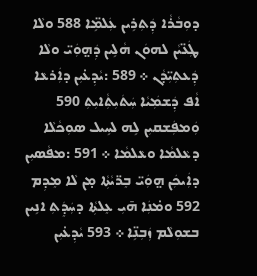ܕܘܼܒܵܪܵܐ ܕܲܬܼܪܹܝܢ ܥܲܠܡܹ̈ܐ 588 ܘܠܵܐ ܛܲܥ̈ܝܵܢ ܠܗܘܿܢ ܗܵܠܹܝܢ ܕܲܗ̤ܘܲܝ̈ ܘܠܵܐ ܕܲܥܬܼܝܼ̈ܕܼܵܢ ܀ 589 :ܝܵܕܼܥ̇ܝܼܢ ܕܐܲܪܥܵܐ ܐܵܦ ܕܲܫܡܲܝܵܐ ܚܲܬܿܝܼܬܼܵܐܝܼܬܼ 590 ܘܲܡܦܲܫܩܝܼܢ ܠܹܗ ܠܚܹܝܠ ܣܘܼܟܵܠܵܐ ܕܥܵܠܡܵܐ ܘܥܵܠܡܵܐ ܀ 591 :ܡܦܵܣܝܼܢ ܕܐܲܝܟܲܢ ܗ̤ܘܲܝ̈ ܒܸܪ̈ܝܵܬܼܵܐ ܡ̣ܢ ܠܵܐ ܡܸܕܼܡ 592 ܘܡ̇ܢܲܐ ܗ̄ܝܼ ܥܸܠܬܼܵܐ ܕܚܲܕܸܿܬܼ ܐܢܹܝܢ ܒܫܘܼܠܵܡ ܙܲܒܼܢܹ̈ܐ ܀ 593 ܝܵܕܼܥ̇ܝܼܢ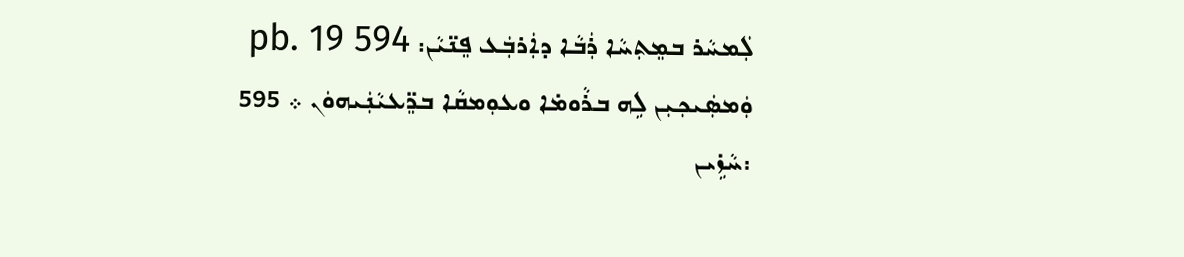ܠܲܡܚܵܪ ܒܡܸܬܼܚܵܐ ܪܲܒܵܐ ܕܐܲܪܒܲܥ ܦܸܢ̈ܝܵܢ: pb. 19 594 ܘܲܡܣܲܝܟܼܝܼܢ ܠܹܗ ܒܪܵܘܡ̇ܐ ܘܥܘܼܡܩܵܐ ܒܪܸ̈ܥܝܵܢܲܝܗܘܿܢ ܀ 595 :ܚܵܙܹ̇ܝܢ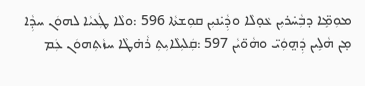ܡܘܼܡܹ̈ܐ ܕܒܼܵܚ̇ܪܝܼܢ ܥܵܘ̣ܠܵܐ ܘܕܼܵܝ̇ܢܝܼܢ ܩܘܼܫܬܵܐ 596 :ܘܠܵܐ ܛܲܥܝܵܐ ܠܗܘܿܢ ܚܕܼܵܐ ܡ̣ܢ ܗܵܠܹܝܢ ܕܲܗ̤ܘܲܝ̈ ܘܗܵܘ̈ܝܵܢ 597 :ܩܲܠܝܼܠܵܐܝܼܬܼ ܪܵܗ̇ܛܵܐ ܚܙܵܬܼܗܘܿܢ ܥܲܡ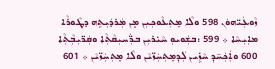ܙܵܘܥܲܝ̈ܗܘܿܢ 598 ܘܠܵܐ ܡܸܬܼܥܵܘܟܼܝܼܢ ܡ̣ܢ ܡܲܪܕܿܝܼܬܹܗ ܕܛܵܘܪܵܐ ܡܐܼܝܼܚܵܐ ܀ 599 :ܒܫܲܘܝܘܼ ܚܵܝ̇ܪܝܼܢ ܒܪ̈ܲܚܝܼܩܵܬܼܵܐ ܘܩܲܪ̈ܝܼܒܼܵܬܼܵܐ 600 ܘܐܲܟܲܚ̄ܕܼ ܚܵܙܹ̇ܝܢ ܠܲܕܼܡܸܬܼܚܲܙ̈ܝܵܢ ܘܠܵܐ ܡܸܬܼܚܲܙ̈ܝܵܢ ܀ 601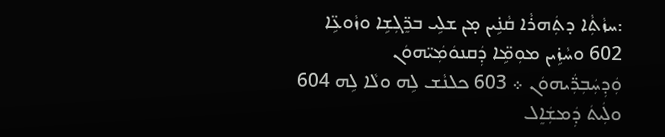:ܚܙܵܬܼܵܐ ܕܬܲܗܪܵܐ ܩܵܢܹ̇ܝܢ ܡ̣ܢ ܫܠܹܝ ܒܪܸ̈ܓܼܫܹܐ ܘܙܵܘܥܹ̈ܐ 602 ܘܚܵܙܹ̇ܝܢ ܡܘܼܡܹ̈ܐ ܕܲܩܢܘܿܡܲܝ̈ܗܘܿܢ ܘܲܕܼܚܲܒܼܪ̈ܲܝܗܘܿܢ ܀ 603 ܟܠܢܵܫ ܠܹܗ ܘܠܵܐ ܠܹܗ 604 ܘܠܲܝܬܿ ܕܲܡܫܲܐܸܠ